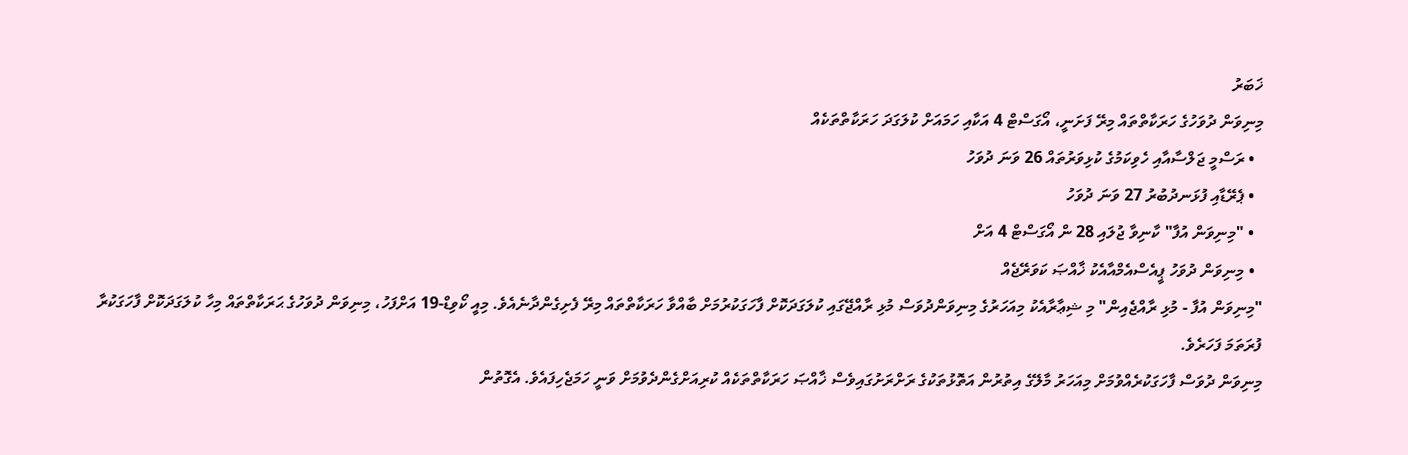ޚަބަރު
މިނިވަން ދުވަހުގެ ހަރަކާތްތައް މިރޭ ފަށަނީ، އޯގަސްޓް 4 އަކާއި ހަމައަށް ކުލަގަދަ ހަރަކާތްތަކެއް
  • ރަސްމީ ޖަލްސާއާއި ހެވިކަމުގެ ކުޅިވަރުތައް 26 ވަނަ ދުވަހު
  • ޕެރޭޑާއި ފުޅަނދުބުރު 27 ވަނަ ދުވަހު
  • "މިނިވަން އުފާ" ކާނިވާ ޖުލައި 28 ން އޯގަސްޓް 4 އަށް
  • މިނިވަން ދުވަހު ޕީއެސްއެމްއާއެކު ޚާއްޞަ ކަވަރޭޖެއް
"މިނިވަން އުފާ - މުޅި ރާއްޖެއިން" މި ޝިޢާރާއެކު މިއަހަރުގެ މިނިވަންދުވަސް މުޅި ރާއްޖޭގައި ކުލަގަދަކޮށް ފާހަގަކުރުމަށް ބާއްވާ ހަރަކާތްތައް މިރޭ ފެށިގެންދާނެއެވެ. މިއީ ކޯވިޑް-19 އަށްފަހު، މިނިވަން ދުވަހުގެ ޙަރަކާތްތައް މިހާ ކުލަގަދަކޮށް ފާހަގަކުރާ ފުރަތަމަ ފަހަރެވެ.
މިނިވަން ދުވަސް ފާހަގަކުރެއްވުމަށް މިއަހަރު މާލޭގެ އިތުރުން އަތޮޅުތަކުގެ ރަށްރަށުގައިވެސް ޚާއްޞަ ހަރަކާތްތަކެއް ކުރިއަށްގެންދެވުމަށް ވަނީ ހަމަޖެހިފައެވެ. އެގޮތުން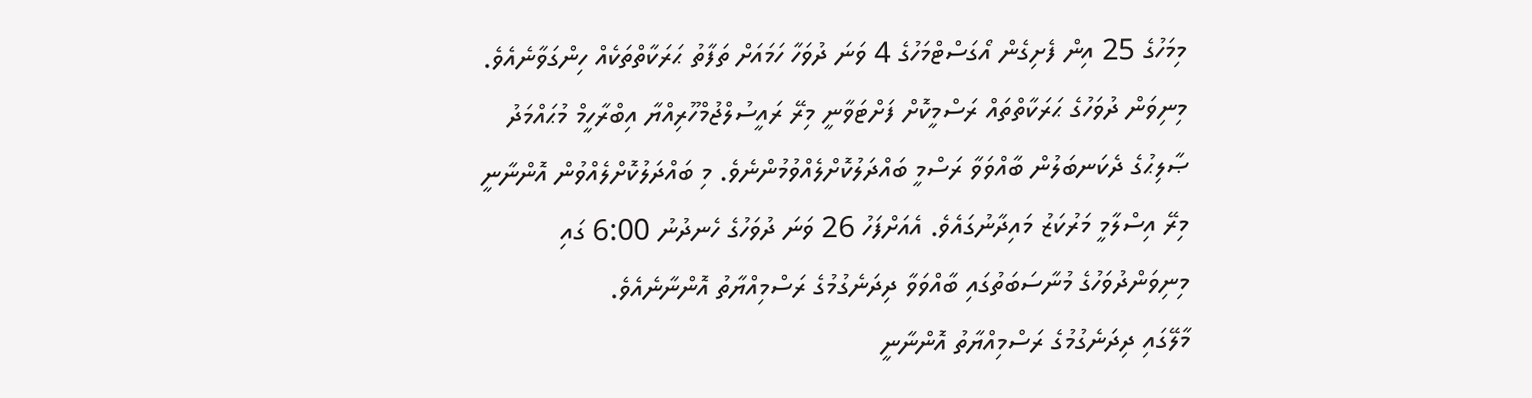މިމަހުގެ 25 އިން ފެށިގެން އޯގަސްޓްމަހުގެ 4 ވަނަ ދުވަހާ ހަމައަށް ތަފާތު ޙަރަކާތްތަކެއް ހިންގަވާނެއެވެ.
މިނިވަން ދުވަހުގެ ޙަރަކާތްތައް ރަސްމީކޮށް ފަށްޓަވާނީ މިރޭ ރައީސުލްޖުމްހޫރިއްޔާ އިބްރާހީމް މުޙައްމަދު ޞާލިޙުގެ ދެކަނބަލުން ބާއްވަވާ ރަސްމީ ބައްދަލުކޮށްލެއްވުމުންނެވެ. މި ބައްދަލުކޮށްލެއްވުން އޮންނާނީ މިރޭ އިސްލާމީ މަރުކަޒު މައިދާނުގައެވެ. އެއަށްފަހު 26 ވަނަ ދުވަހުގެ ހެނދުނު 6:00 ގައި މިނިވަންދުވަހުގެ މުނާސަބަތުގައި ބާއްވަވާ ދިދަނެގުމުގެ ރަސްމިއްޔާތު އޮންނާނެއެވެ.
މާލޭގައި ދިދަނެގުމުގެ ރަސްމިއްޔާތު އޮންނާނީ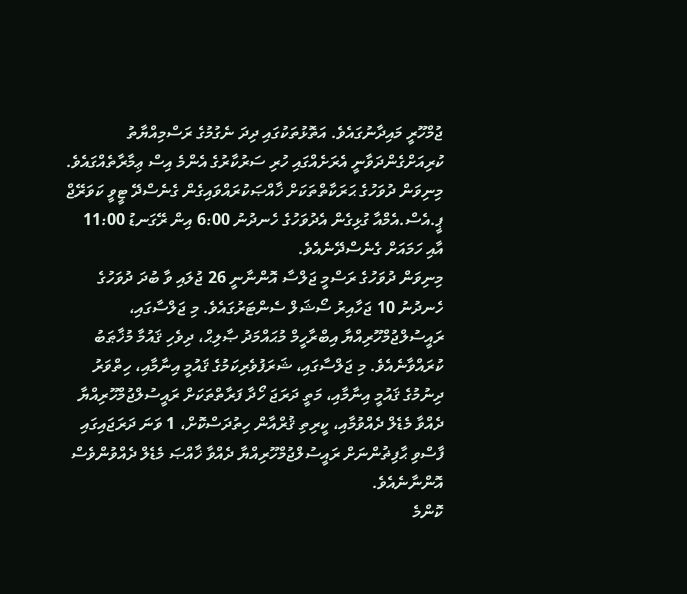ޖުމްހޫރީ މައިދާނުގައެވެ. އަތޮޅުތަކުގައި ދިދަ ނެގުމުގެ ރަސްމިއްޔާތު ކުރިއަށްގެންދަވާނީ އެރަށެއްގައި ހުރި ސަރުކާރުގެ އެންމެ އިސް ޢިމާރާތެއްގައެވެ. މިނިވަން ދުވަހުގެ ޙަރަކާތްތަކަށް ޚާއްޞަކުރައްވައިގެން ގެނެސްދޭ ޓީވީ ކަވަރޭޖް ޕީ.އެސް.އެމްއާ ގުޅިގެން އެދުވަހުގެ ހެނދުނު 6:00 އިން ރޭގަނޑު 11:00 އާއި ހަމައަށް ގެނެސްދޭނެއެވެ.
މިނިވަން ދުވަހުގެ ރަސްމީ ޖަލްސާ އޮންނާނީ 26 ޖުލައި ވާ ބުދަ ދުވަހުގެ ހެނދުނު 10 ޖަހާއިރު ސޯޝަލް ސެންޓަރުގައެވެ. މި ޖަލްސާގައި، ރައީސުލްޖުމްހޫރިއްޔާ އިބްރާހީމް މުޙައްމަދު ޞާލިޙް، ދިވެހި ޤައުމާ މުޚާޠަބު ކުރައްވާނެއެވެ. މި ޖަލްސާގައި، ޝަރަފުވެރިކަމުގެ ޤައުމީ އިނާމާއި، ހިތްވަރު ދިނުމުގެ ޤައުމީ އިނާމާއި، މަތީ ދަރަޖަ ހޯދާ ފަރާތްތަކަށް ރައީސުލްޖުމްހޫރިއްޔާ ދެއްވާ މެޑެލް ދެއްވުމާއި، ކީރިތި ޤުރްއާން ހިތުދަސްކޮށް، 1 ވަނަ ދަރަޖައިގައި ފާސްވި ޙާފިޡުންނަށް ރައީސުލްޖުމްހޫރިއްޔާ ދެއްވާ ޚާއްޞަ މެޑެލް ދެއްވުންވެސް އޮންނާނެއެވެ.
ކޮންމެ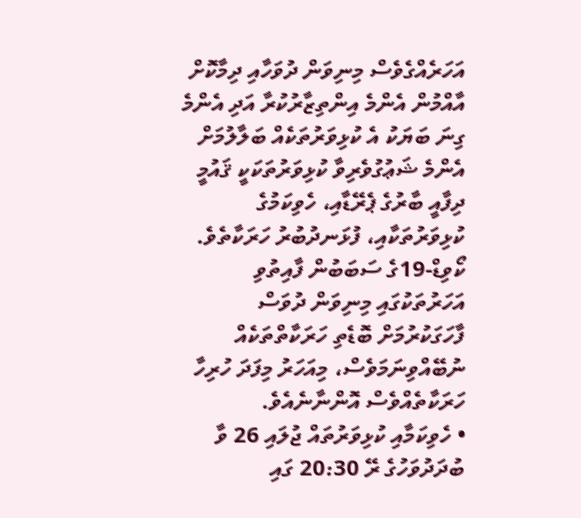އަހަރެއްގެވެސް މިނިވަން ދުވަހާއި ދިމާކޮށް އާއްމުން އެންމެ އިންތިޒާރުކުރާ އަދި އެންމެ ގިނަ ބަޔަކު އެ ކުޅިވަރުތަކެއް ބަލާލުމަށް އެންމެ ޝަޢުގުވެރިވާ ކުޅިވަރުތަކަކީ ޤައުމީ ދިފާއީ ބާރުގެ ޕެރޭޑާއި، ހެވިކަމުގެ ކުޅިވަރުތަކާއި، ފުޅަނދުބުރު ހަރަކާތެވެ. ކޯވިޑް-19ގެ ސަބަބުން ފާއިތުވި އަހަރުތަކުގައި މިނިވަން ދުވަސް ފާހަގަކުރުމަށް ބޮޑެތި ހަރަކާތްތަކެއް ނުބޭއްވިނަމަވެސް، މިއަހަރު މިފަދަ ހުރިހާ ހަރަކާތެއްވެސް އޮންނާނެއެވެ.
• ހެވިކަމާއި ކުޅިވަރުތައް ޖުލައި 26 ވާ ބުދަދުވަހުގެ ރޭ 20:30 ގައި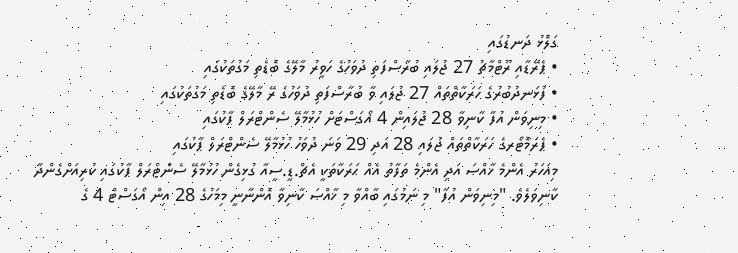ގަލޮޅު ދަނޑުގައި
• ޕެރޭޑާއި ރޫޓްމާޗު 27 ޖުލައި ބުރާސްފަތި ދުވަހުގެ ހަވީރު މާލޭގެ ބޮޑެތި މަގުތަކުގައި
• ފުޅަނދުބުރުގެ ހަރަކާތްތައް 27 ޖުލައި ވާ ބުރާސްފަތި ދުވަހުގެ ރޭ މާލޭގެ ބޮޑެތި މަގުތަކުގައި
• މިނިވަން އުފާ ކާނިވާ 28 ޖުލައިން 4 އޯގަސްޓަށް ހުޅުމާލޭ ސެންޓްރަލް ޕާކުގައި
• ޕެރަމޮޓޯރގެ ހަރަކާތްތައް ޖުލައި 28 އަދި 29 ވަނަ ދުވަހު ހުޅުމާލޭ ސެންޓްރަލް ޕާކުގައި
މިއަހަރު އެންމެ ޚާއްޞަ އަދި އެންމެ ތަފާތު އެއް ޙަރަކާތަކީ އެޗް.ޑީ.ސީއާ ގުޅިގެން ހުޅުމާލޭ ސެންޓްރަލް ޕާކުގައި ކުރިއަށްގެންދާ ކާނިވަލެވެ. "މިނިވަން އުފާ" މި ނަމުގައި ބާއްވާ މި ޚާއްޞަ ކާނިވާ އޮންނާނީ މިމަހުގެ 28 އިން އޯގަސްޓް 4 ގެ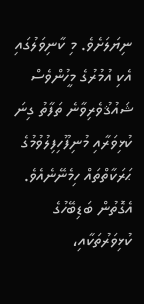ނިޔަލަށެވެ. މި ކާނިވަލުގައި އެކި އުމުރުގެ މީހުންވެސް ޝައުޤުވެރިވާނެ ތަފާތު ގިނަ ކުޅިވަރާއި މުނިފޫހިފިލުވުމުގެ ޙަރަކާތްތައް ހިމެނޭނެއެވެ. އެގޮތުން ބަޑިބޭހުގެ ކުޅިވަރުތަކާއި،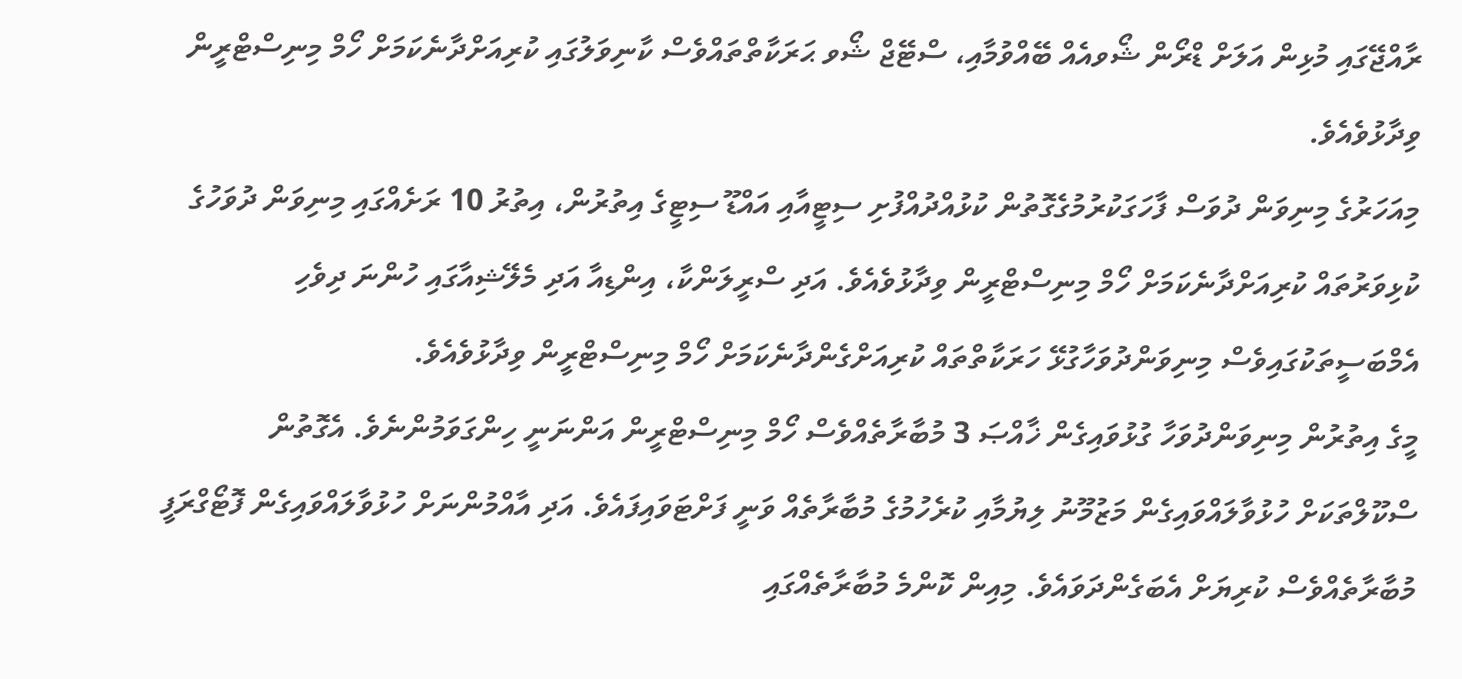ރާއްޖޭގައި މުޅިން އަލަށް ޑްރޯން ޝޯވއެއް ބޭއްވުމާއި، ސްޓޭޖް ޝޯވ ޙަރަކާތްތައްވެސް ކާނިވަލުގައި ކުރިއަށްދާނެކަމަށް ހޯމް މިނިސްޓްރީން ވިދާޅުވެއެވެ.
މިއަހަރުގެ މިނިވަން ދުވަސް ފާހަގަކުރުމުގެގޮތުން ކުޅުއްދުއްފުށި ސިޓީއާއި އައްޑޫ ސިޓީގެ އިތުރުން، އިތުރު 10 ރަށެއްގައި މިނިވަން ދުވަހުގެ ކުޅިވަރުތައް ކުރިއަށްދާނެކަމަށް ހޯމް މިނިސްޓްރީން ވިދާޅުވެއެވެ. އަދި ސްރީލަންކާ، އިންޑިއާ އަދި މެލޭޝިއާގައި ހުންނަ ދިވެހި އެމްބަސީތަކުގައިވެސް މިނިވަންދުވަހާގުޅޭ ހަރަކާތްތައް ކުރިއަށްގެންދާނެކަމަށް ހޯމް މިނިސްޓްރީން ވިދާޅުވެއެވެ.
މީގެ އިތުރުން މިނިވަންދުވަހާ ގުޅުވައިގެން ޚާއްޞަ 3 މުބާރާތެއްވެސް ހޯމް މިނިސްޓްރީން އަންނަނީ ހިންގަވަމުންނެވެ. އެގޮތުން ސްކޫލްތަކަށް ހުޅުވާލައްވައިގެން މަޒުމޫނު ލިޔުމާއި ކުރެހުމުގެ މުބާރާތެއް ވަނީ ފަށްޓަވައިފައެވެ. އަދި އާއްމުންނަށް ހުޅުވާލައްވައިގެން ފޮޓޯގްރަފީ މުބާރާތެއްވެސް ކުރިޔަށް އެބަގެންދަވައެވެ. މިއިން ކޮންމެ މުބާރާތެއްގައި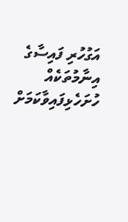އަގުހުރި ފައިސާގެ އިނާމުތަކެއް ހުށަހެޅިފައިވާކަމަށް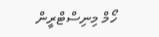ހޯމް މިނިސްޓްރީން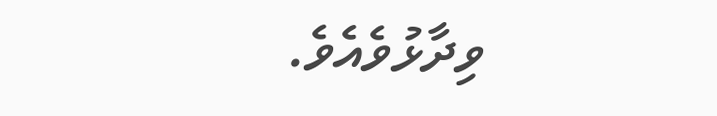ވިދާޅުވެއެވެ.